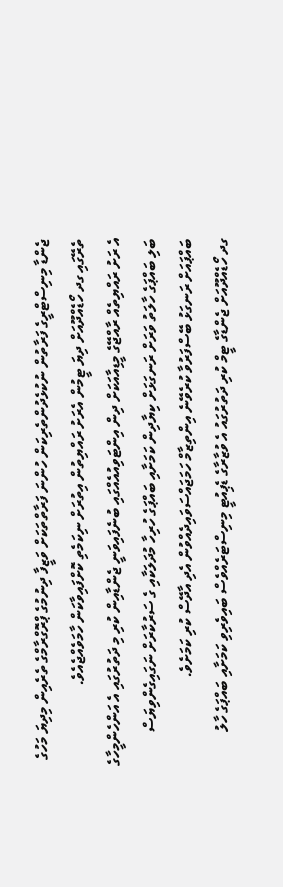ޖެންޑާ މިނިސްޓްރީގެ ފަރާތުން ނުކުޅެދުންތެރިކަން ހުންނަ ފަރާތްތަކަށް ވަޒީފާ ދިނުމުގެ ޕްރޮގްރާމްގެ ތެރެއިން މިދިޔަ މަހުގެ ތެރޭގައި ގދ ހޯޑެއްދޫއަށް ދިޔަ ޓީމުން އެރަށު ރައްޔިތުން އިތުރަށް ނިކަމެތި ކޮށްފައިވާކަން ހާމަވެއްޖެއެވެ.
އެ ރަށު ރައްޔިތެއް ރާއްޖޭގެ މީޑިއާއަކަށް ދިން އިންޓަވިއުއެއްގައި ބުނެފައިވަނީ ޖެންޑާއިން ކުރި މި ދަތުރުގައި އެ އަންހެންމީހާގެ ބަލި ބައްޕަގެ ހާލަތު ވަރަށް ރަނގަޅަށް ކިޔާދިން ކަމަށާއި ބައްޕަގެ ހުރިހާ މުދަލަކާއި ގެ ސަރުކާރަށް ނަގައިގެންވިޔަސް ބައްޕައަށް ރަނގަޅު ބޭސްފަރުވާ ކުރެވޭނެ އިންތިޒާމް ހަމަޖައްސަވައިދެއްވުން އެދި އާދޭސް ކުރި ކަމަށެވެ.
ގދ ހޯޑެއްދޫއަށް ޖެންޑާގެ ޓީމް ކުރި ދަތުރުގައު އެ ވުޒާރާގެ ޑެޕިއުޓީ މިނިސްޓަރެއްވެސް ބައިވެރިވި ކަމަށާއި ބައްޕަގެ ހާލު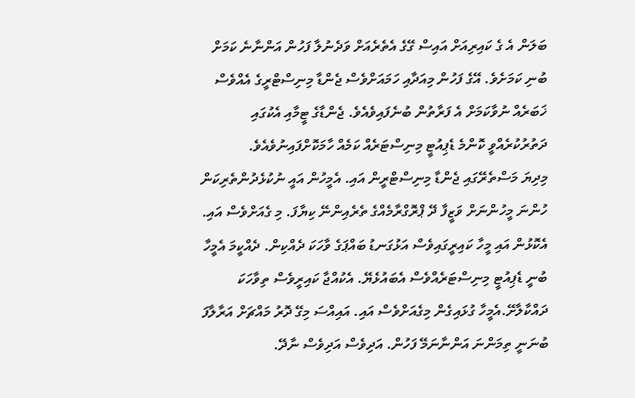ބަލަން އެ ގެ ކައިރިއަށް އައިސް ގޭގެ އެތެރެއަށް ވަދެނުލާ ފަހުން އަންނާނެ ކަމަށް ބުނި ކަމަށެވެ. އޭގެ ފަހުން މިއަދާއި ހަމައަށްވެސް ޖެންޑާ މިނިސްޓްރީގެ އެއްވެސް ޚަބަރެއް ނުވާކަމަށް އެ ފަރާތުން ބުނެފައިވެއެވެ. ޖެންޑާގެ ޓީމާއި އެކުގައި ދަތުރުކުރެއްވީ ކޮންމެ ޑެޕިއުޓީ މިނިސްޓަރެއް ކަމެއް ހާމަކޮށްފައިނުވެއެވެ.
މިދިޔަ މަސްތެރޭގައި ޖެންޑާ މިނިސްޓްރީން އައި. އެމީހުން އައީ ނުކުޅެދުންތެރިކަން ހުންނަ މީހުންނަށް ވަޒީފާ ދޭ ޕްރޮގްރާމެއްގެ ތެރެއިންނޭ ކިޔާފަ. މި ގެއަށްވެސް އައި. އެކޮޅުން އައި މީހާ ކައިރީގައިވެސް އަޅުގަނޑު ބައްޕަގެ ވާހަކަ ދެއްކިން. ދެއްކީމަ އެމީހާ ބުނީ ޑެޕިއުޓީ މިނިސްޓަރެއްވެސް އެބައުޅެޔޭ. އެކުއްޖާ ކައިރީވެސް ތިވާހަކަ ދައްކާލާށޭ.އެމީހާ ގުޅައިގެން މިގެއަށްވެސް އައި. އައިއްސަ މިގޭ ދޮރު މައްޗަށް އަރާލާފަ ބުނަނީ ތިމަންނަ އަންނާނަމޭ ފަހުން. އަދިވެސް އަދިވެސް ނާދޭ.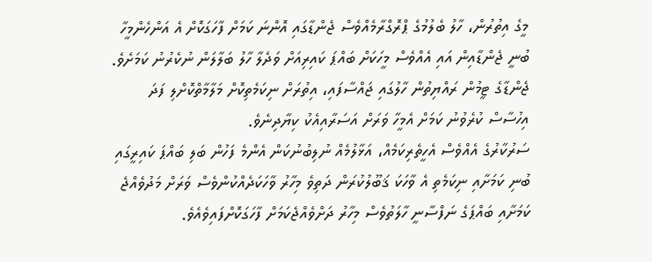މީގެ އިތުރުން، ހާލު ބެލުމުގެ ޕްރޮގްރާމެއްވެސް ޖެންޑާގައި އޮންނަ ކަމަށް ފާހަގަކޮށް އެ އަންހެންމީހާ ބުނީ ޖެންޑާއިން އައި އެއްވެސް މީހަކަށް ބައްޕަ ކައިރިއަށް ވަދެލާ ހާލު ބަލާލަން ނުކެރުނު ކަމަށެވެ.
ޖެންޑާގެ ޓީމުން ރައްޔިތުން ހާލުގައި ޖައްސާފައި، އިތުރަށް ނިކަމެތިކޮށް މަލާމާތްކޮށްލި ފަދަ އިހުސާސް ކުރެވުނު ކަމަށް އެމީހާ ވަރަށް އަސަރާއިއެކު ކިޔާދިނެވެ.
ސަރުކާރުގެ އެއްވެސް އެހީތެރިކަމެއް، އަޅާލުމެއް ނުލިބުނުކަން އެންމެ ފަހުން ބަލި ބައްޕަ ކައިރީގައި ބުނި ކަމަށާއި ނިކަމެތި އެ ވާހަކަ ޤަބޫލުކުރަން ދަތިވެ މިހާރު ވާހަކަދެއްކުންވެސް ވަރަށް މަދުވެއްޖެ ކަމަށާއި ބައްޕަގެ ނަފްސާނީ ހާލަތުވެސް މިހާރު ދަށްވެއްޖެކަމަށް ފާހަގަކޮށްފައިވެއެވެ.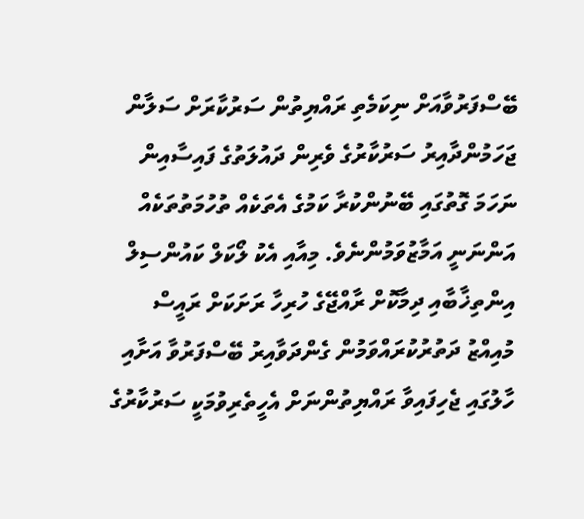ބޭސްފަރުވާއަށް ނިކަމެތި ރައްޔިތުން ސަރުކާރަށް ސަލާން ޖަހަމުންދާއިރު ސަރުކާރުގެ ވެރިން ދައުލަތުގެ ފައިސާއިން ނަހަމަ ގޮތުގައި ބޭނުންކުރާ ކަމުގެ އެތަކެއް ތުހުމަތުތަކެއް އަންނަނީ އަމާޒުވަމުންނެވެ. މިއާއި އެކު ލޯކަލް ކައުންސިލް އިންތިޚާބާއި ދިމާކޮށް ރާއްޖޭގެ ހުރިހާ ރަށަކަށް ރައީސް މުއިއްޒު ދަތުރުކުރައްވަމުން ގެންދަވާއިރު ބޭސްފަރުވާ އަށާއި ހާލުގައި ޖެހިފައިވާ ރައްޔިތުންނަށް އެހީތެރިވުމަކީ ސަރުކާރުގެ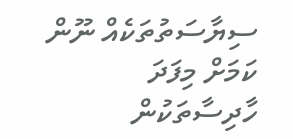ސިޔާސަތުތަކެއް ނޫން ކަމަށް މިފަދަ ހާދިސާތަކުން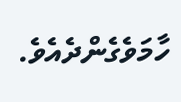ހާމަވެގެންދެއެވެ.